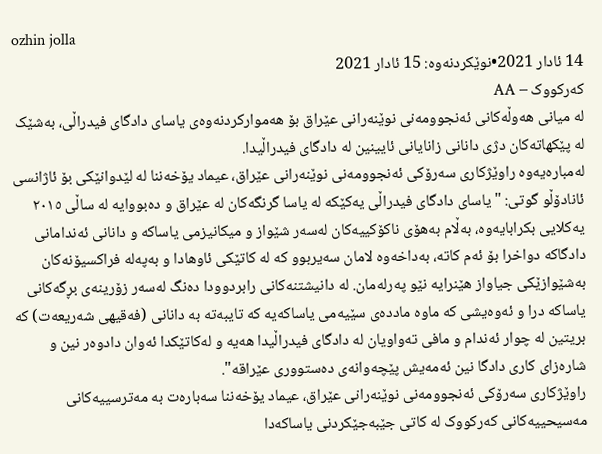ozhin jolla
14 ئادار 2021•نوێکردنەوە: 15 ئادار 2021
کەرکووک – AA
لە میانی هەوڵەکانی ئەنجوومەنی نوێنەرانی عێراق بۆ ھەموارکردنەوەی یاسای دادگای فیدراڵی، بەشێک لە پێکھاتەکان دژی دانانی زانایانی ئایینین لە دادگای فیدراڵیدا.
لەمبارەیەوە راوێژکاری سەرۆکی ئەنجوومەنی نوێنەرانی عێراق، عیماد یۆخەننا لە لێدوانێکی بۆ ئاژانسی ئانادۆڵو گوتی: "یاسای دادگای فیدراڵی یەکێکە لە یاسا گرنگەکان لە عێراق و دەبووایە لە ساڵی ٢٠١٥ یەکلایی بکرابایەوە، بەڵام بەھۆی ناکۆکییەکان لەسەر شێواز و میکانیزمی یاساکە و دانانی ئەندامانی دادگاکە دواخرا بۆ ئەم کاتە، بەداخەوە لامان سەیربوو کە لە کاتێکی ئاوھادا و بەپەلە فراکسیۆنەکان بەشێوازێکی جیاواز ھێنرایە نێو پەرلەمان. لە دانیشتنەکانی رابردوودا دەنگ لەسەر زۆرینەی بڕگەکانی یاساکە درا و ئەوەیشی کە ماوە ماددەی سێیەمی یاساکەیە کە تایبەتە بە دانانی (فەقیهی شەریعەت) کە بریتین لە چوار ئەندام و مافی تەواویان لە دادگای فیدراڵیدا ھەیە و لەکاتێکدا ئەوان دادوەر نین و شارەزای کاری دادگا نین ئەمەیش پێچەوانەی دەستووری عێراقە".
راوێژکاری سەرۆکی ئەنجوومەنی نوێنەرانی عێراق، عیماد یۆخەننا سەبارەت بە مەترسییەکانی مەسیحییەکانی کەرکووک لە کاتی جێبەجێکردنی یاساکەدا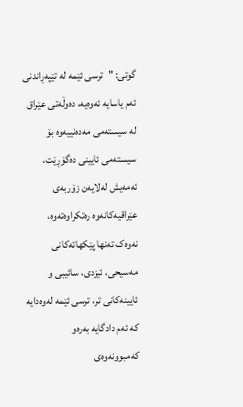گوتی: "ترسی ئێمە لە تێپەڕاندنی ئەم یاسایە ئەوەیە، دەوڵەتی عێراق لە سیستەمی مەدەنییەوە بۆ سیستەمی ئایینی دەگۆڕێت، ئەمەیش لەلایەن زۆربەی عێراقیەکانەوە رەتکراوەتەوە، نەوەک تەنھا پێکھاتەکانی مەسیحی، ئیزدی، سائیبی و ئایینەکانی تر، ترسی ئێمە لەوەدایە کە ئەم دادگایە بەرەو کەمبوونەوەی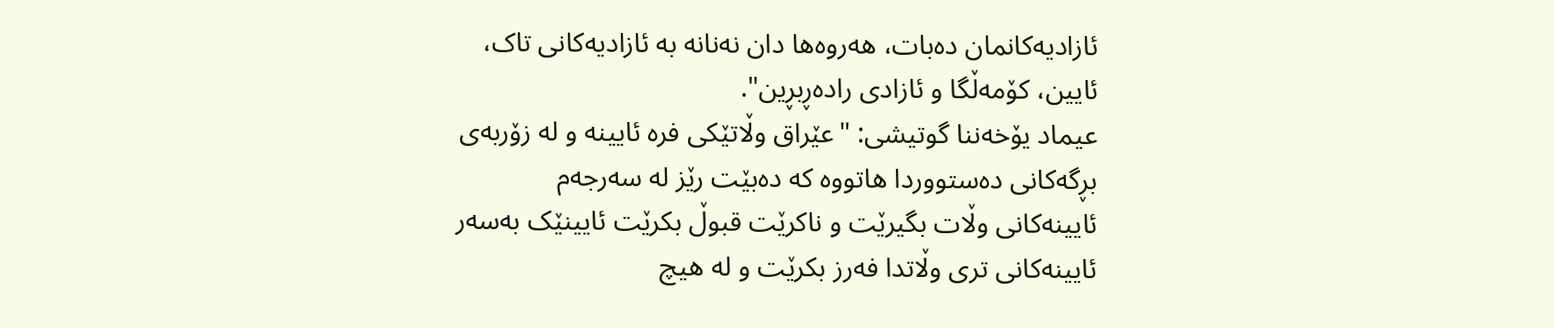ئازادیەکانمان دەبات، هەروەها دان نەنانە بە ئازادیەکانی تاک، ئایین، کۆمەڵگا و ئازادی رادەڕبڕین".
عیماد یۆخەننا گوتیشی: "عێراق وڵاتێکی فرە ئایینە و لە زۆربەی بڕگەکانی دەستووردا ھاتووە کە دەبێت رێز لە سەرجەم ئایینەکانی وڵات بگیرێت و ناکرێت قبوڵ بکرێت ئایینێک بەسەر ئایینەکانی تری وڵاتدا فەرز بکرێت و لە ھیچ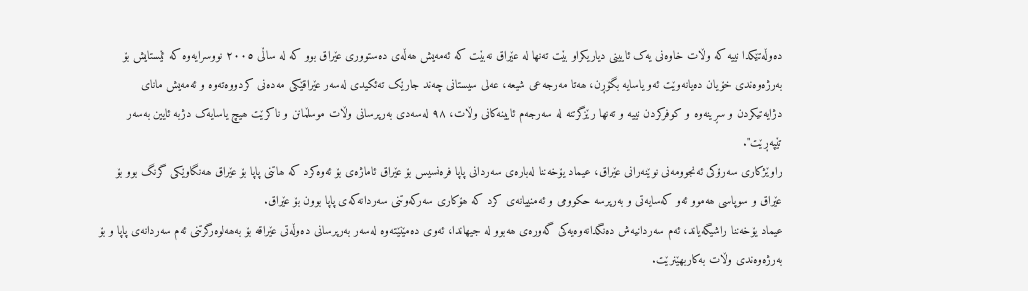دەوڵەتێکدا نییە کە وڵات خاوەنی یەک ئایینی دیاریکراو بێت تەنھا لە عێراق نەبێت کە ئەمەیش ھەڵەی دەستووری عێراق بوو کە لە ساڵی ٢٠٠٥ نووسرایەوە کە ئێستایش بۆ بەرژەوەندی خۆیان دەیانەوێت ئەو یاسایە بگۆڕن، ھەتا مەرجەعی شیعە، عەلی سیستانی چەند جارێک تەئکیدی لەسەر عێراقێکی مەدەنی کردووەتەوە و ئەمەیش مانای دژایەتیکردن و سڕینەوە و کوفرکردن نییە و تەنھا رێزگرتنە لە سەرجەم ئایینەکانی وڵات، ٩٨ لەسەدی بەرپرسانی وڵات موسڵمانن و ناکرێت ھیچ یاسایەک دژبە ئایین بەسەر تێپەڕێت".
راوێژکاری سەرۆکی ئەنجوومەنی نوێنەرانی عێراق، عیماد یۆخەننا لەبارەی سەردانی پاپا فرەنسیس بۆ عێراق ئاماژەی بۆ ئەوەکرد کە ھاتنی پاپا بۆ عێراق ھەنگاوێکی گرنگ بوو بۆ عێراق و سوپاسی ھەموو ئەو کەسایەتی و بەرپرسە حکوومی و ئەمنییانەی کرد کە ھۆکاری سەرکەوتنی سەردانەکەی پاپا بوون بۆ عێراق.
عیماد یۆخەننا راشیگەیاند، ئەم سەردانیەش دەنگدانەوەیەکی گەورەی ھەبوو لە جیھاندا، ئەوی دەمێنێتەوە لەسەر بەرپرسانی دەوڵەتی عێراقە بۆ بەھەلوەرگرتنی ئەم سەردانەی پاپا و بۆ بەرژەوەندی وڵات بەکاربھێنرێت.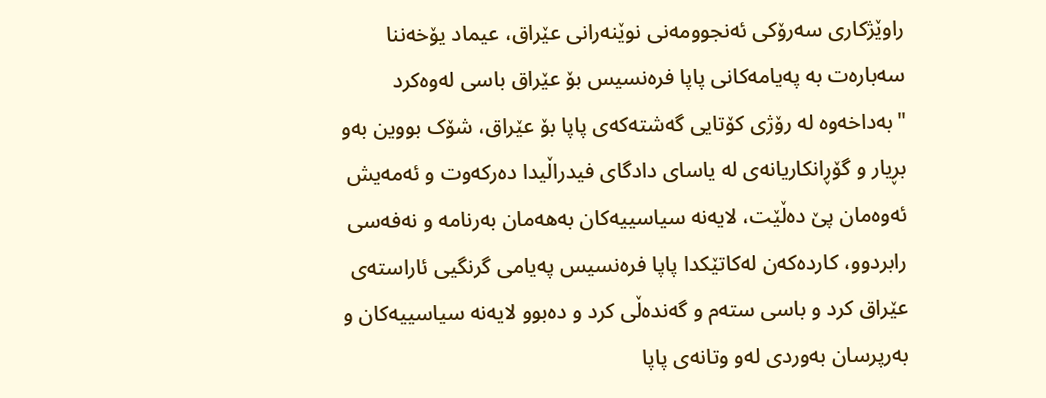راوێژکاری سەرۆکی ئەنجوومەنی نوێنەرانی عێراق، عیماد یۆخەننا سەبارەت بە پەیامەکانی پاپا فرەنسیس بۆ عێراق باسی لەوەکرد "بەداخەوە لە رۆژی کۆتایی گەشتەکەی پاپا بۆ عێراق، شۆک بووین بەو بڕیار و گۆڕانکاریانەی لە یاسای دادگای فیدراڵیدا دەرکەوت و ئەمەیش ئەوەمان پێ دەڵێت، لایەنە سیاسییەکان بەھەمان بەرنامە و نەفەسی رابردوو، کاردەکەن لەکاتێکدا پاپا فرەنسیس پەیامی گرنگیی ئاراستەی عێراق کرد و باسی ستەم و گەندەڵی کرد و دەبوو لایەنە سیاسییەکان و بەرپرسان بەوردی لەو وتانەی پاپا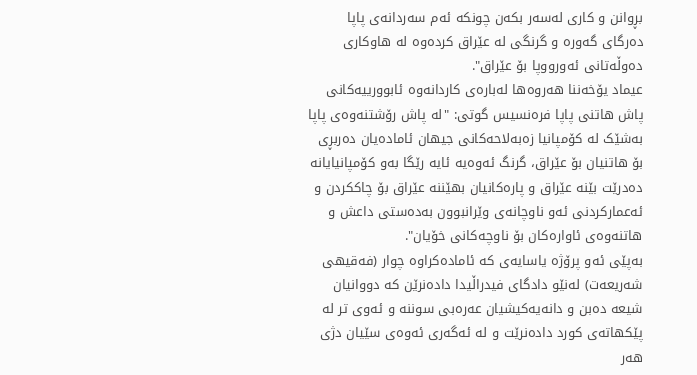بڕوانن و کاری لەسەر بکەن چونکە ئەم سەردانەی پاپا دەرگای گەورە و گرنگی لە عێراق کردەوە لە ھاوکاری دەوڵەتانی ئەورووپا بۆ عێراق".
عیماد یۆخەننا هەروەها لەبارەی کاردانەوە ئابوورییەکانی پاش ھاتنی پاپا فرەنسیس گوتی: "لە پاش رۆشتنەوەی پاپا بەشێک لە کۆمپانیا زەبەلاحەکانی جیھان ئامادەیان دەربڕی بۆ ھاتنیان بۆ عێراق، گرنگ ئەوەیە ئایە رێگا بەو کۆمپانیایانە دەدرێت بێنە عێراق و پارەکانیان بھێننە عێراق بۆ چاککردن و ئەعمارکردنی ئەو ناوچانەی وێرانبوون بەدەستی داعش و ھاتنەوەی ئاوارەکان بۆ ناوچەکانی خۆیان".
بەپێی ئەو پرۆژە یاسایەی کە ئامادەکراوە چوار (فەقیهی شەریعەت) لەنێو دادگای فیدراڵیدا دادەنرێن کە دووانیان شیعە دەبن و دانەیەکیشیان عەرەبی سوننە و ئەوی تر لە پێکھاتەی کورد دادەنرێت و لە ئەگەری ئەوەی سێیان دژی ھەر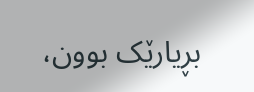بڕیارێک بوون،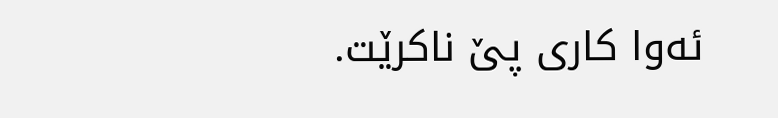ئەوا کاری پێ ناکرێت.